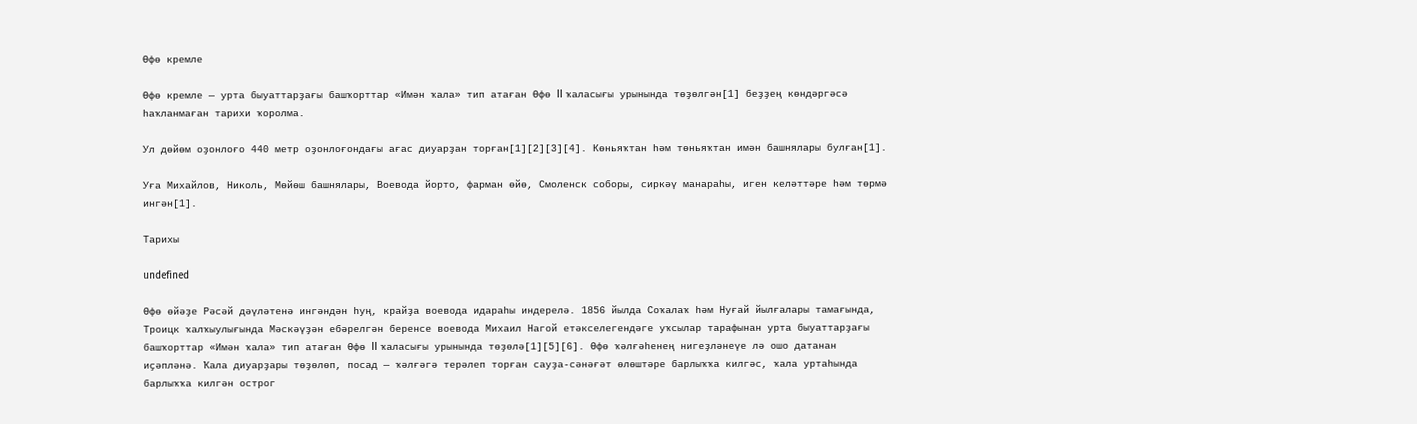Өфө кремле

Өфө кремле — урта быуаттарҙағы башҡорттар «Имән ҡала» тип атаған Өфө II ҡаласығы урынында төҙөлгән[1] беҙҙең көндәргәсә һаҡланмаған тарихи ҡоролма.

Ул дөйөм оҙонлоғо 440 метр оҙонлоғондағы ағас диуарҙан торған[1][2][3][4]. Көньяҡтан һәм төньяҡтан имән башнялары булған[1].

Уға Михайлов, Николь, Мөйөш башнялары, Воевода йорто, фарман өйө, Смоленск соборы, сиркәү манараһы, иген келәттәре һәм төрмә ингән[1].

Тарихы

undefined

Өфө өйәҙе Рәсәй дәүләтенә ингәндән һуң, крайҙа воевода идараһы индерелә. 1856 йылда Соҡалаҡ һәм Нуғай йылғалары тамағында, Троицк ҡалҡыулығында Мәскәүҙән ебәрелгән беренсе воевода Михаил Нагой етәкселегендәге уҡсылар тарафынан урта быуаттарҙағы башҡорттар «Имән ҡала» тип атаған Өфө II ҡаласығы урынында төҙөлә[1][5][6]. Өфө ҡәлғәһенең нигеҙләнеүе лә ошо датанан иҫәпләнә. Ҡала диуарҙары төҙөлөп, посад — ҡәлғәгә терәлеп торған сауҙа-сәнәғәт өлөштәре барлыҡҡа килгәс, ҡала уртаһында барлыҡҡа килгән острог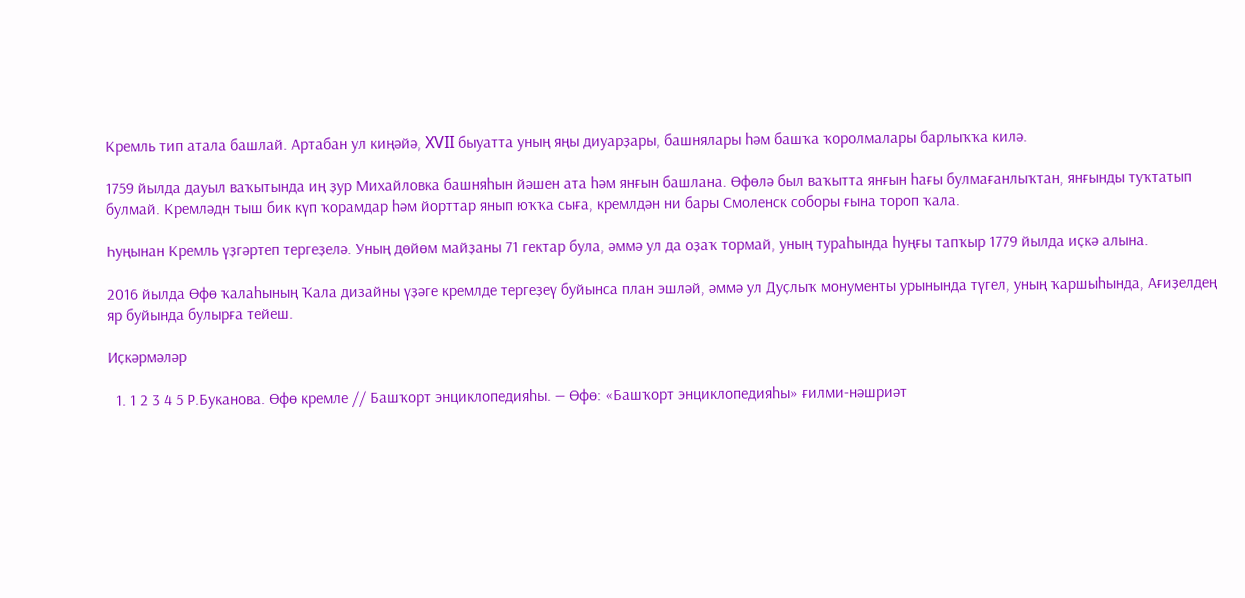Кремль тип атала башлай. Артабан ул киңәйә, XVII быуатта уның яңы диуарҙары, башнялары һәм башҡа ҡоролмалары барлыҡҡа килә.

1759 йылда дауыл ваҡытында иң ҙур Михайловка башняһын йәшен ата һәм янғын башлана. Өфөлә был ваҡытта янғын һағы булмағанлыҡтан, янғынды туҡтатып булмай. Кремләдн тыш бик күп ҡорамдар һәм йорттар янып юҡҡа сыға, кремлдән ни бары Смоленск соборы ғына тороп ҡала.

Һуңынан Кремль үҙгәртеп тергеҙелә. Уның дөйөм майҙаны 71 гектар була, әммә ул да оҙаҡ тормай, уның тураһында һуңғы тапҡыр 1779 йылда иҫкә алына.

2016 йылда Өфө ҡалаһының Ҡала дизайны үҙәге кремлде тергеҙеү буйынса план эшләй, әммә ул Дуҫлыҡ монументы урынында түгел, уның ҡаршыһында, Ағиҙелдең яр буйында булырға тейеш.

Иҫкәрмәләр

  1. 1 2 3 4 5 Р.Буканова. Өфө кремле // Башҡорт энциклопедияһы. — Өфө: «Башҡорт энциклопедияһы» ғилми-нәшриәт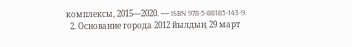комплексы, 2015—2020. — ISBN 978-5-88185-143-9.
  2. Основание города 2012 йылдың 29 март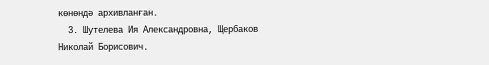көнөндә архивланған.
  3. Шутелева Ия Александровна, Щербаков Николай Борисович.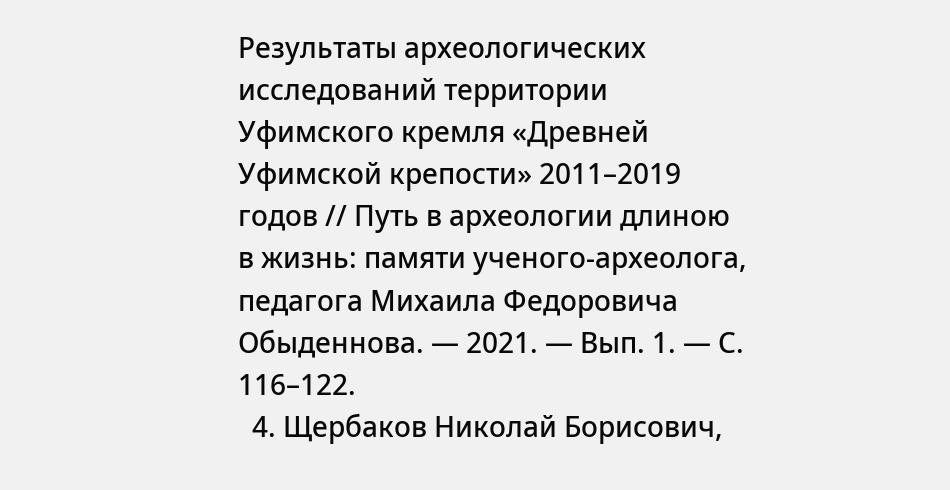Результаты археологических исследований территории Уфимского кремля «Древней Уфимской крепости» 2011–2019 годов // Путь в археологии длиною в жизнь: памяти ученого-археолога, педагога Михаила Федоровича Обыденнова. — 2021. — Вып. 1. — С. 116–122.
  4. Щербаков Николай Борисович,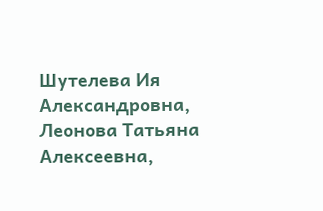Шутелева Ия Александровна, Леонова Татьяна Алексеевна,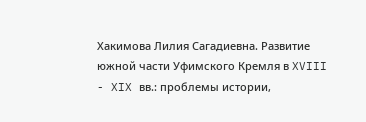Хакимова Лилия Сагадиевна. Развитие южной части Уфимского Кремля в XVIII - XIX вв.: проблемы истории,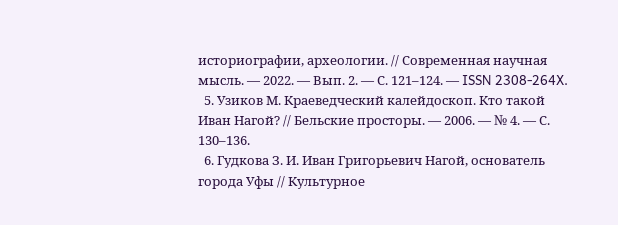историографии, археологии. // Современная научная мысль. — 2022. — Вып. 2. — С. 121–124. — ISSN 2308-264X.
  5. Узиков М. Краеведческий калейдоскоп. Кто такой Иван Нагой? // Бельские просторы. — 2006. — № 4. — С. 130–136.
  6. Гудкова З. И. Иван Григорьевич Нагой, основатель города Уфы // Культурное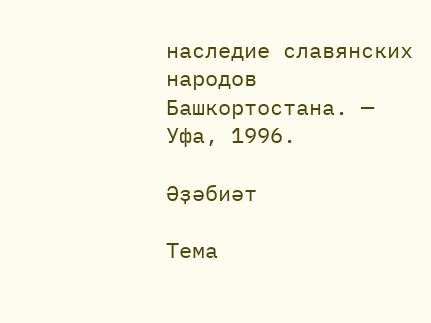наследие славянских народов Башкортостана. — Уфа, 1996.

Әҙәбиәт

Тема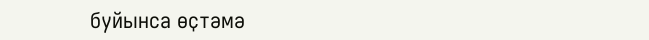буйынса өҫтәмә